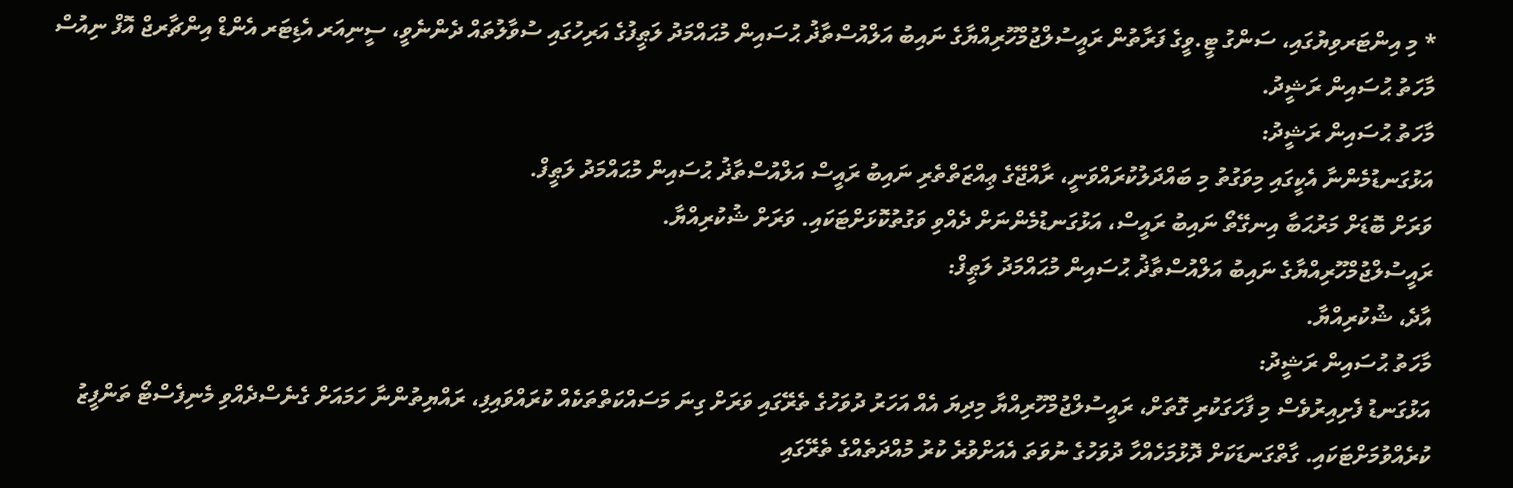* މި އިންޓަރވިޔުގައި، ސަންގު ޓީ.ވީގެ ފަރާތުން ރައީސުލްޖުމްހޫރިއްޔާގެ ނައިބު އަލްއުސްތާޛު ޙުސައިން މުޙައްމަދު ލަޠީފުގެ އަރިހުގައި ސުވާލުތައް ދެންނެވީ، ސީނިއަރ އެޑިޓަރ އެންޑް އިންޗާރޖް އޮފް ނިއުސް މާހަތު ޙުސައިން ރަޝީދު.
މާހަތު ޙުސައިން ރަޝީދު:
އަޅުގަނޑުމެންނާ އެކީގައި މިވަގުތު މި ބައްދަލުކުރައްވަނީ، ރާއްޖޭގެ ޢިއްޒަތްތެރި ނައިބު ރައީސް އަލްއުސްތާޛު ޙުސައިން މުޙައްމަދު ލަޠީފް.
ވަރަށް ބޮޑަށް މަރުޙަބާ އިނގޭތޯ ނައިބު ރައީސް، އަޅުގަނޑުމެންނަށް ދެއްވި ވަގުތުކޮޅަށްޓަކައި. ވަރަށް ޝުކުރިއްޔާ.
ރައީސުލްޖުމްހޫރިއްޔާގެ ނައިބު އަލްއުސްތާޛު ޙުސައިން މުޙައްމަދު ލަޠީފް:
އާދެ، ޝުކުރިއްޔާ.
މާހަތު ޙުސައިން ރަޝީދު:
އަޅުގަނޑު ފެށިއިރުވެސް މި ފާހަގަކުރި ގޮތަށް، ރައީސުލްޖުމްހޫރިއްޔާ މިދިޔަ އެއް އަހަރު ދުވަހުގެ ތެރޭގައި ވަރަށް ގިނަ މަސައްކަތްތަކެއް ކުރައްވައިފި، ރައްޔިތުންނާ ހަމައަށް ގެނެސްދެއްވި މެނިފެސްޓޯ ތަންފީޒު ކުރެއްވުމަށްޓަކައި. ގާތްގަނޑަކަށް ދޮޅުމަހެއްހާ ދުވަހުގެ ނުވަތަ އެއަށްވުރެ ކުރު މުއްދަތެއްގެ ތެރޭގައި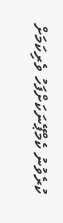ކުރެވުނު ކެމްޕޭނަކަށްފަހު ވެރިކަމަށް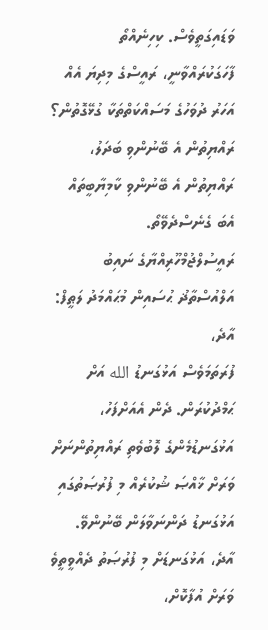ވަޑައިގަތީވެސް. ކިހިނެއްތޯ ފާހަގަކުރައްވާނީ، ރައީސްގެ މިދިޔަ އެއް އަހަރު ދުވަހުގެ މަސައްކަތްތަކާ ގުޅޭގޮތުން؟ ރައްޔިތުން އެ ބޭނުންވި ބަދަލު، ރައްޔިތުން އެ ބޭނުންވި ކާމިޔާބީތައް އެބަ ގެނެސްދެވޭތޯ.
ރައީސުލްޖުމްހޫރިއްޔާގެ ނައިބު އަލްއުސްތާޛު ޙުސައިން މުޙައްމަދު ލަޠީފް:
އާދެ،
ފުރަތަމަވެސް އަޅުގަނޑު الله އަށް ޙަމްދުކުރަން. ދެން އެއަށްފަހު، އަޅުގަނޑުމެންގެ ލޮބުވެތި ރައްޔިތުންނަށް ވަރަށް ޚާއްޞަ ޝުކުރެއް މި ފުރުޞަތުގައި އަޅުގަނޑު ދަންނަވާލަން ބޭނުންވޭ. އާދެ، އަޅުގަނޑަށް މި ފުރުޞަތު ދެއްވީތީވެ ވަރަށް އުފާކޮށް،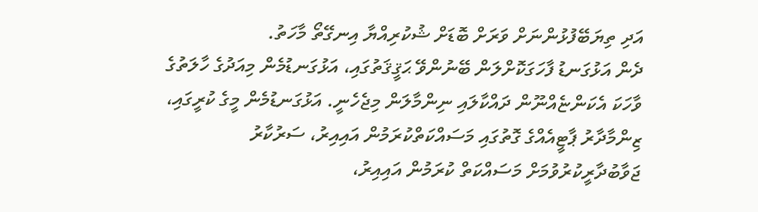އަދި ތިޔަބޭފުޅުންނަށް ވަރަށް ބޮޑަށް ޝުކުރިއްޔާ އިނގޭތޯ މާހަތު.
ދެން އަޅުގަނޑު ފާހަގަކޮށްލަން ބޭނުންވޭ ޙަޤީޤަތުގައި، އަޅުގަނޑުމެން މިއަދުގެ ހާލަތުގެ ވާހަކަ އެކަންޏެއްނޫން ދައްކާލައި ނިންމާލަން މިޖެހެނީ. އަޅުގަނޑުމެން މީގެ ކުރީގައި، ޒިންމާދާރު ޕާޓީއެއްގެ ގޮތުގައި މަސައްކަތްކުރަމުން އައިއިރު، ސަރުކާރު ޖަވާބުދާރީކުރުވުމަށް މަސައްކަތް ކުރަމުން އައިއިރު،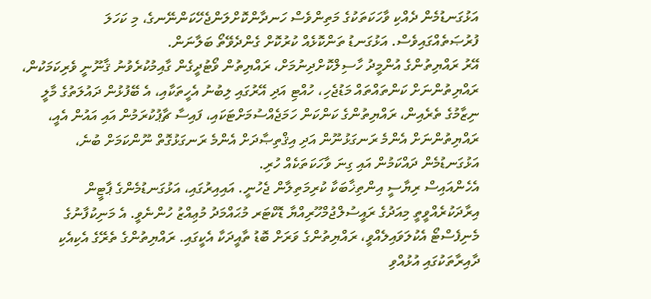އަޅުގަނޑުމެން ދެއްކި ވާހަކަތަކުގެ މަތިންވެސް ހަނދާންކޮށްލަންޖެހޭކަންނޭނގެ، މި ކަހަލަ ފުރުޞަތެއްގައިވެސް. އަޅުގަނޑު ތަންކޮޅެއް ކުރުކޮށް ގެންދެވޭތޯ ބަލާނަން.
އޭރު ރައްޔިތުންގެ އުންމީދު ހާސިލްކޮށްދިނުމަށް، ރައްޔިތުން ވޯޓުދީގެން ގާއިމުކުރެވުނު ޤާނޫނީ ވެރިކަމަކުން، ރައްޔިތުންނަށް ކަންތައްތައް މަޑުޖެހި، ހުއްޓި އަދި އޭރުގައި ލިބުނު އެހީތަކާއި، އެ ބޭފުޅުން ދައުލަތުގެ މާލީ ނިޒާމުގެ ތެރެއިން، ރައްޔިތުންގެ ކަންކަން ހަމަޖެއްސުމަށްޓަކައި، ފައިސާ ޗާޕުކުރަމުން އައި އައުން އެއީ، ރައްޔިތުންނަށް އެންމެ ރަނގަޅުނޫން އަދި އިޤްތިޞާދަށް އެންމެ ރަނގަޅުގޮތް ނޫންކަމަށް ބުނެ، އަޅުގަނޑުމެން ދައްކަމުން އައި ގިނަ ވާހަކަތަކެއް ހުރި.
އެހެންއައިސް ރިޔާސީ އިންތިޚާބަކާ ކުރިމަތިލާން ޖެހުނީ. އައިއިރުގައި، އަޅުގަނޑުމެންގެ ޕާޓީން އިރާދަކުރެއްވީތީ މިއަދުގެ ރައީސުލްޖުމްހޫރިއްޔާ ޑޮކްޓަރ މުޙައްމަދު މުޢިއްޒު ހުންނެވީ. އެ މަނިކުފާނުގެ މެނިފެސްޓޯ އެކުލަވައިލެއްވީ، ރައްޔިތުންގެ ވަރަށް ބޮޑު ތާއީދަކާ އެކީގައި. ރައްޔިތުންގެ ތެރޭގެ އެކިއެކި ދާއިރާތަކުގައި އުޅުއްވި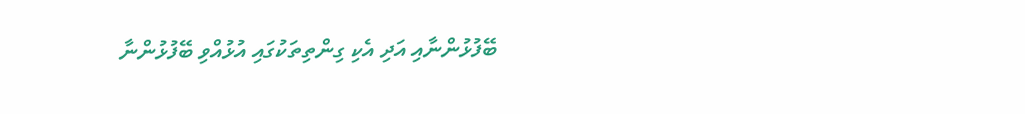ބޭފުޅުންނާއި އަދި އެކި ގިންތިތަކުގައި އުޅުއްވި ބޭފުޅުންނާ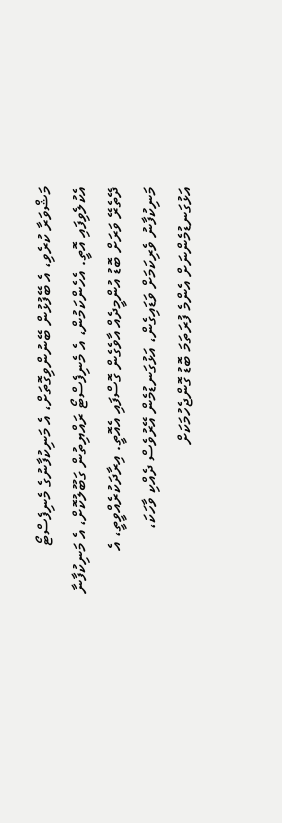މަޝްވަރާ ކުރެވި، އެ ބޭފުޅުން ބޭނުންވިގޮތަށް، އެ މަނިކުފާނުގެ މެނިފެސްޓޯ އެކުލެވިފައި އޮތީ. އެހެންކަމުން، އެ މެނިފެސްޓޯ ރައްޔިތުން ގަބޫލުކޮށް، އެ މަނިކުފާނާ ދޭތެރޭ ވަރަށް ބޮޑު އުންމީދެއް އާވެގެން ގޮސްފައި އެއޮތީ. އިރާދަކުރެއްވީތީ، އެ މަނިކުފާނު ވެރިކަމަށް ވަޑައިގެން، އަޅުގަނޑުމެން އޭރުވެސް ދެއްކި ވާހަކަ، އަޅުގަނޑުމެންނަށް އެންމެ ފުރަތަމަ ބޮޑު ގޮންޖެހުމަކަށް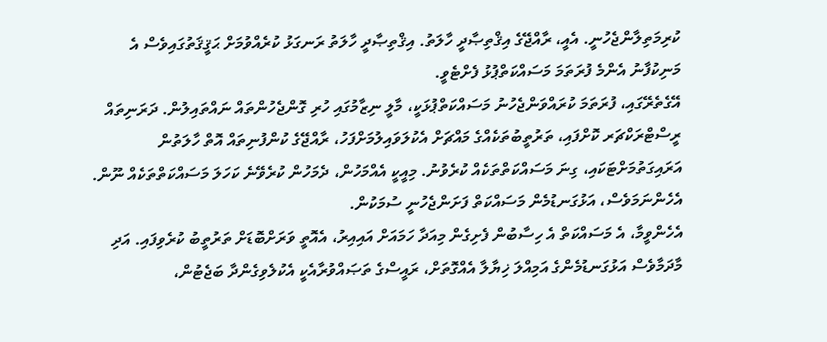ކުރިމަތިލާންޖެހުނީ. އެއީ، ރާއްޖޭގެ އިޤްތިޞާދީ ހާލަތު. އިޤްތިޞާދީ ހާލަތު ރަނގަޅު ކުރެއްވުމަށް ޙަޤީޤަތުގައިވެސް އެ މަނިކުފާނު އެންމެ ފުރަތަމަ މަސައްކަތްޕުޅު ފެށްޓެވީ.
އޭގެތެރޭގައި، ފުރަތަމަ ކުރައްވަންޖެހުނު މަސައްކަތްޕުޅަކީ، މާލީ ނިޒާމުގައި ހުރި ގޮންޖެހުންތައް ނައްތައިލުން. ދަރަނިތައް ރީސްޓްރަކްޗަރ ކޮށްފައި، ތަރުތީބުތަކެއްގެ މައްޗަށް އެކުލަވައިލުމަށްފަހު، ރާއްޖޭގެ ކުންފުނިތައް އޮތް ހާލަތުން އަރައިގަތުމަށްޓަކައި، ގިނަ މަސައްކަތްތަކެއް ކުރެވުނު. މިއީކީ އެއްމަހުން، ދެމަހުން ކުރެވޭނެ ކަހަލަ މަސައްކަތްތަކެއް ނޫން. އެހެންނަމަވެސް، އަޅުގަނޑުމެން މަސައްކަތް ފަށަންޖެހުނީ ސުމަކުން.
އެހެންވީމާ، އެ މަސައްކަތް އެ ހިސާބުން ފެށިގެން މިއަދާ ހަމައަށް އައިއިރު، އެއޮތީ ވަރަށްބޮޑަށް ތަރުތީބު ކުރެވިފައި. އަދި މާދަމާވެސް އަޅުގަނޑުމެންގެ އަމިއްލަ ޚިޔާލާ އެއްގޮތަށް، ރައީސްގެ ތަޞައްވުރާއެކީ އެކުލެވިގެންދާ ބަޖެޓުން،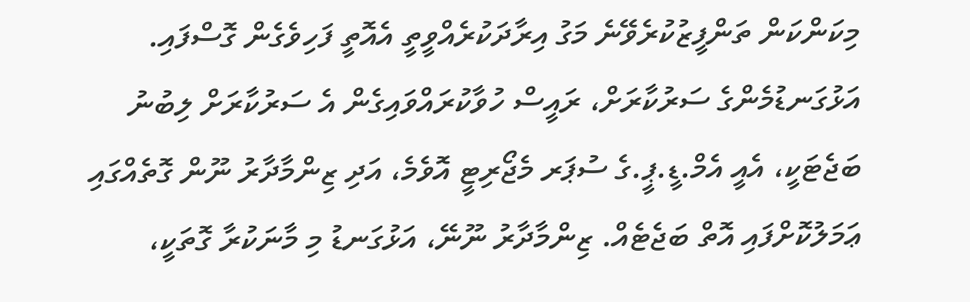މިކަންކަން ތަންފީޒުކުރެވޭނެ މަގު އިރާދަކުރެއްވީތީ އެއޮތީ ފަހިވެގެން ގޮސްފައި.
އަޅުގަނޑުމެންގެ ސަރުކާރަށް، ރައީސް ހުވާކުރައްވައިގެން އެ ސަރުކާރަށް ލިބުނު ބަޖެޓަކީ، އެއީ އެމް.ޑީ.ޕީ.ގެ ސުޕަރ މެޖޯރިޓީ އޮވެމެ، އަދި ޒިންމާދާރު ނޫން ގޮތެއްގައި ޢަމަލުކޮށްފައި އޮތް ބަޖެޓެއް. ޒިންމާދާރު ނޫނޭ، އަޅުގަނޑު މި މާނަކުރާ ގޮތަކީ،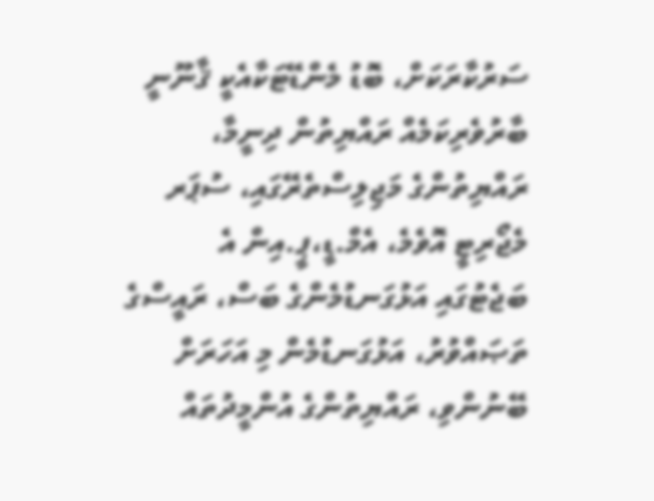ސަރުކާރަކަށް، ބޮޑު މެންޑޭޓަކާއެކީ ޤާނޫނީ ބާރުވެރިކަމެއް ރައްޔިތުން ދިނީމާ، ރައްޔިތުންގެ މަޖިލިސްތެރޭގައި، ސުޕަރ މެޖޯރިޓީ އޮވެމެ، އެމް.ޑީ،ޕީ.އިން އެ ބަޖެޓުގައި އަޅުގަނޑުމެންގެ ބަސް، ރައީސްގެ ތަޞައްވުރު، އަޅުގަނޑުމެން މި އަހަރަށް ބޭނުންވި، ރައްޔިތުންގެ އުންމީދުތައް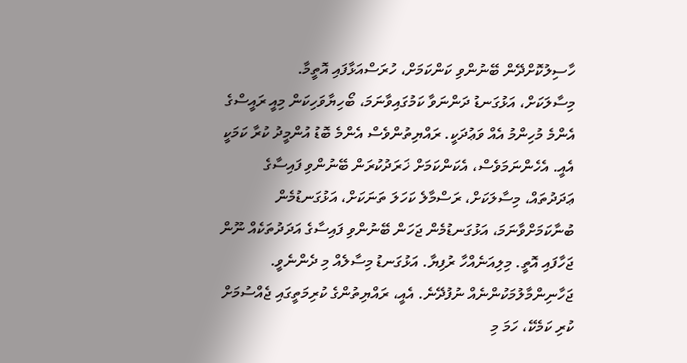ހާސިލުކޮށްދޭން ބޭނުންވި ކަންކަމަށް، ހުރަސްއަޅާފައި އޮތީމާ.
މިސާލަކަށް، އަޅުގަނޑު ދަންނަވާ ކަމުގައިވާނަމަ، ބޯހިޔާވަހިކަން މިއީ ރައީސްގެ އެންމެ މުހިންމު އެއް ވަޢުދަކީ. ރައްޔިތުންވެސް އެންމެ ބޮޑު އުންމީދު ކުރާ ކަމަކީ އެއީ. އެހެންނަމަވެސް، އެކަންކަމަށް ޚަރަދުކުރަން ބޭނުންވި ފައިސާގެ ޢަދަދުތައް، މިސާލަކަށް، ރަސްމާލެ ކަހަލަ ތަނަކަށް، އަޅުގަނޑުމެން ބުނާކަމަށްވާނަމަ، އަޅުގަނޑުމެން ޖަހަން ބޭނުންވި ފައިސާގެ އަދަދުތަކެއް ނޫން ޖަހާފައި އޮތީ. މިލިއަނެއްހާ ރުފިޔާ. އަޅުގަނޑު މިސާލެއް މި ދެންނެވީ. ޖަހާނިންމާލުމަކުންނެއް ނުފުދޭނެ. އެއީ، ރައްޔިތުންގެ ކުރިމަތީގައި ޖެއްސުމަށް ކުރި ކަމެކޭ، ހަމަ މި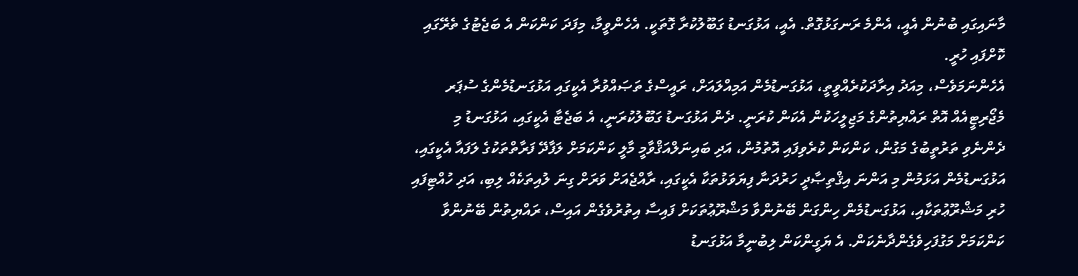މާނައިގައި ބުނުން އެއީ، އެންމެ ރަނގަޅުގޮތް. އެއީ، އަޅުގަނޑު ގަބޫލުކުރާ ގޮތަކީ. އެހެންވީމާ، މިފަދަ ކަންކަން އެ ބަޖެޓުގެ ތެރޭގައި ކޮށްފައި ހުރީ.
އެހެންނަމަވެސް، މިއަދު އިރާދަކުރެއްވީތީ، އަޅުގަނޑުމެން އަމިއްލައަށް، ރައީސްގެ ތަޞައްވުރާ އެކީގައި އަޅުގަނޑުމެންގެ ސުޕަރ މެޖޯރިޓީއެއް އޮތް ރައްޔިތުންގެ މަޖިލީހަކުން އެކަން ކުރަނީ. ދެން އަޅުގަނޑު ގަބޫލުކުރަނީ، އެ ބަޖެޓާ އެކީގައި، އަޅުގަނޑު މި ދެންނެވި ތަރުތީބުގެ މަގުން، ކަންކަން ކުރެވިފައި އޮތުމުން، އަދި ބައިނަލްއަޤްވާމީ މާލީ ކަންކަމަށް ލަފާދޭ ފަރާތްތަކުގެ ލަފައާ އެކީގައި، އަޅުގަނޑުމެން އަޅަމުން މި އަންނަ އިޤްތިޞާދީ ހަރުދަނާ ފިޔަވަޅުތަކާ އެކީގައި، ރާއްޖެއަށް ވަރަށް ގިނަ ލުއިތަކެއް ލިބި، އަދި ހުއްޓިފައި ހުރި މަޝްރޫޢުތަކާއި، އަޅުގަނޑުމެން ހިންގަން ބޭނުންވާ މަޝްރޫޢުތަކަށް ފައިސާ އިތުރުވެގެން އައިސް، ރައްޔިތުން ބޭނުންވާ ކަންކަމަށް މަގުފަހިވެގެންދާނެކަން. އެ ޔަގީންކަން ލިބުނީމާ އަޅުގަނޑު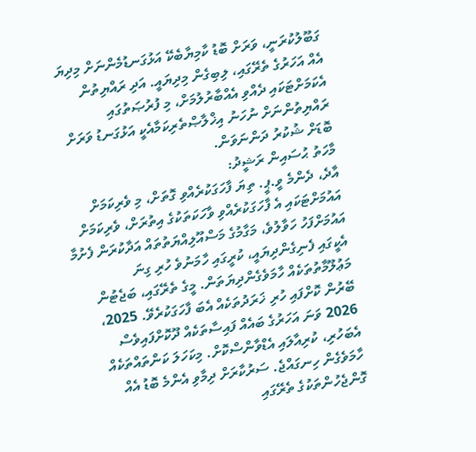ގަބޫލުކުރަނީ، ވަރަށް ބޮޑު ކާމިޔާބެކޭ އަޅުގަނޑުމެންނަށް މިދިޔަ އެއް އަހަރުގެ ތެރޭގައި، ލިބިގެން މިދިޔައީ. އަދި ރައްޔިތުން އެކަމަށްޓަކައި ދެއްވި އެއްބާރުލުމަށް، މި ފުރުޞަތުގައި ރައްޔިތުންނަށް ނުހަނު އިޚްލާޞްތެރިކަމާއެކީ އަޅުގަނޑު ވަރަށް ބޮޑަށް ޝުކުރު ދަންނަވަން.
މާހަތު ޙުސައިން ރަޝީދު:
އާދެ، ދެންމެ ވީ.ޕީ. ތިޔަ ފާހަގަކުރެއްވި ގޮތަށް، މި ވެރިކަމަށް އައުމަށްޓަކައި އެ ފާހަގަކުރެއްވި ވާހަކަތަކުގެ އިތުރަށް، ވެރިކަމަށް އައުމަށްފަހު ހަވާލުވެ، މަގާމުގެ މަސްއޫލިއްޔަތުތައް އަދާކުރަން ފެށުމާ އެކީގައި ފެނިގެންދިޔައީ، ކުރީގައި ހާމަނުވެ ހުރި ގިނަ މަޢުލޫމާތުތަކެއް ހާމަވެގެންދިޔަތަން. މީގެ ތެރޭގައި، ބަޖެޓުން ބޭރުން ކޮށްފައި ހުރި ޚަރަދުތަކެއް އެބަ ފާހަގަކުރެވޭ. 2025، 2026 ވަނަ އަހަރުގެ ބައެއް ފައިސާތަކެއް ދޫކޮށްފައިވެސް އެބަހުރި، ކުރިއާލައި އެޑްވާންސްކޮށް. މިކަހަލަ ކަންތައްތަކެއް ހާމަވެގެން ހިނގައްޖެ. ސަރުކާރަށް ދިމާވި އެންމެ ބޮޑު އެއް ގޮންޖެހުންތަކުގެ ތެރޭގައި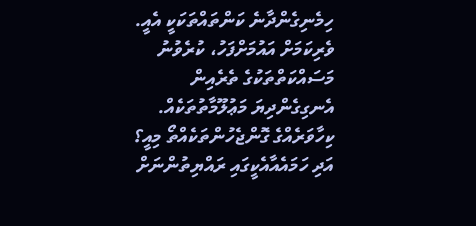ހިމެނިގެންދާނެ ކަންތައްތަކަކީ އެއީ. ވެރިކަމަށް އައުމަށްފަހު، ކުރެވުނު މަސައްކަތްތަކުގެ ތެރެއިން އެނގިގެންދިޔަ މަޢުލޫމާތުތަކެއް. ކިހާވަރެއްގެ ގޮންޖެހުންތަކެއްތޯ މިއީ؟ އަދި ހަމައެއާއެކީގައި ރައްޔިތުންނަށް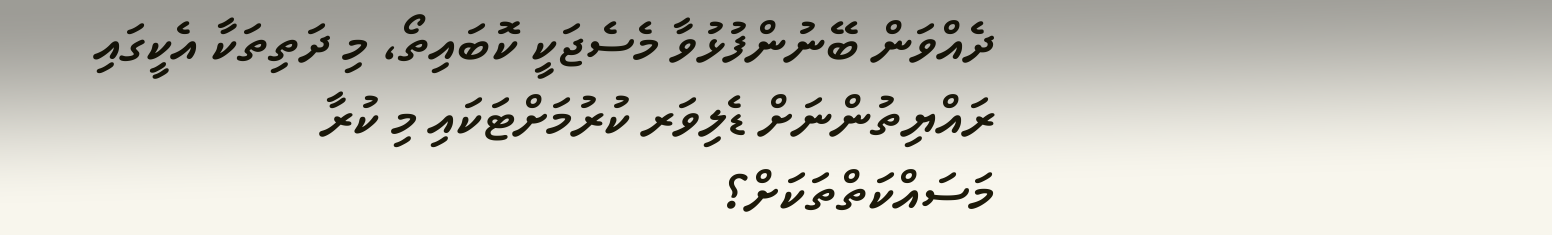ދެއްވަން ބޭނުންފުޅުވާ މެސެޖަކީ ކޮބައިތޯ، މި ދަތިތަކާ އެކީގައި ރައްޔިތުންނަށް ޑެލިވަރ ކުރުމަށްޓަކައި މި ކުރާ މަސައްކަތްތަކަށް؟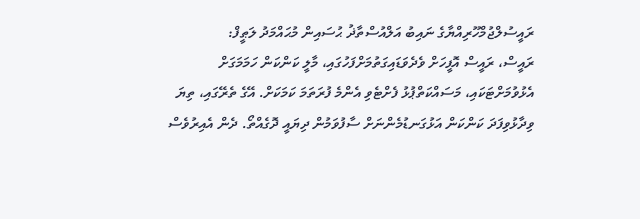ރައީސުލްޖުމްހޫރިއްޔާގެ ނައިބު އަލްއުސްތާޛު ޙުސައިން މުޙައްމަދު ލަޠީފް:
ރައީސް، ރައީސް އޮފީހަށް ވެދެވަޑައިގަތުމަށްފަހުގައި، މާލީ ކަންކަން ހަމަމަގަށް އެޅުވުމަށްޓަކައި، މަސައްކަތްޕުޅު ފެށްޓެވި އެންމެ ފުރަތަމަ ކަމަކަށް. އޭގެ ތެރޭގައި، ތިޔަ ވިދާޅުވިފަދަ ކަންކަން އަޅުގަނޑުމެންނަށް ސާފުވަމުން ދިޔައީ ދޮގެއްތޯ. ދެން އެއިރުވެސް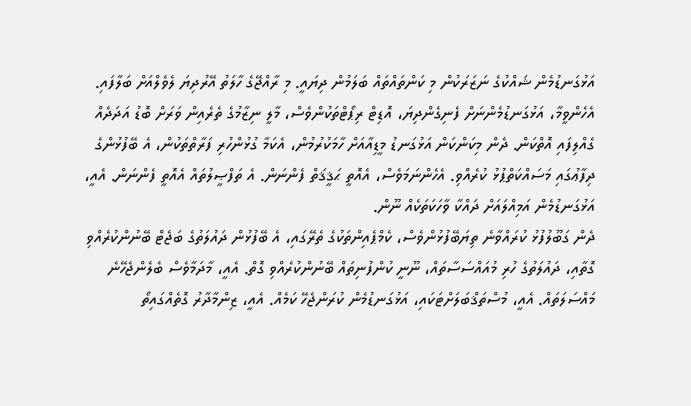އަޅުގަނޑުމެން ޝައްކުގެ ނަޒަރަކުން މި ކަންތައްތައް ބަލަމުން ދިޔައީ. މި ރާއްޖޭގެ ހާލަތު އޭރުދިޔަ ލެވެލްއަށް ބަލާފައި. އެހެންވީމާ، އަޅުގަނޑުމެންނަށް ފެނިގެންދިޔަ، އޮޑިޓް ރިޕޯޓްތަކުންވެސް، މާލީ ނިޒާމުގެ ތެރެއިން ވަރަށް ބޮޑު އަދަދެއް ގެއްލިފައި އޮތްކަން. ދެން މިކަންކަން އަޅުގަނޑު މީޑިއާއަށް ހާމަކުރުމުން، އެކަމާ ގުޅުންހުރި ފަރާތްތަކުން، އެ ބޭފުޅުންގެ ދިފާޢުގައި މަސައްކަތްޕުޅު ކުރެއްވި. އެހެންނަމަވެސް، އެއޮތީ ޙަޤީޤަތް ފެންނަން. އެ ތަފްޞީލުތައް އެއޮތީ ފެންނަން. އެއީ، އަޅުގަނޑުމެން އަމިއްލައަށް ދައްކާ ވާހަކަތަކެއް ނޫން.
ދެން ގަބޫލުފުޅު ކުރައްވާނެ ތިޔަބޭފުޅުންވެސް، ކެމްޕެއިންތަކުގެ ތެރޭގައި، އެ ބޭފުޅުން ދައުލަތުގެ ބަޖެޓް ބޭނުންކުރެއްވި ގޮތާއި، ދައުލަތުގެ ހުރި މުއައްސަސާތައް، ނޫނީ ކުންފުނިތައް ބޭނުންކުރެއްވި ގޮތް. އެއީ، މާދަމާވެސް ބެލެންޖެހޭނެ މައްސަލަތައް. އެއީ، މުސްތަޤްބަލަށްޓަކައި، އަޅުގަނޑުމެން ކުރަންޖެހޭ ކަމެއް. އެއީ، ޒިންމާދާރު ގޮތެއްގައިތޯ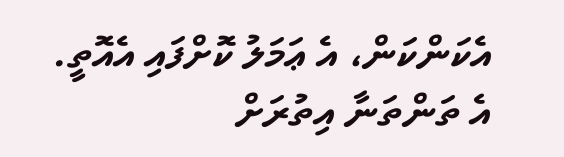އެކަންކަން، އެ ޢަމަލު ކޮށްފައި އެއޮތީ. އެ ތަންތަނާ އިތުރަށް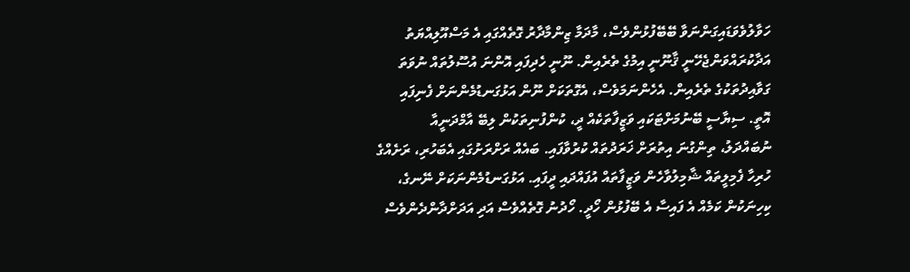ހަވާލުވެވަޑައިގަންނަވާ ބޭބޭފުޅުންވެސް، މާދަމާ ޒިންމާދާރު ގޮތެއްގައި އެ މަސްއޫލިއްޔަތު އަދާކުރައްވަންޖެހޭނީ ޤާނޫނީ އިމުގެ ތެރެއިން. ނޫނީ ހެދިފައި އޮންނަ އުސޫލުތައް ނުވަތަ ގަވާއިދުތަކުގެ ތެރެއިން. އެހެންނަމަވެސް، އެގޮތަކަށް ނޫން އަޅުގަނޑުމެންނަށް ފެނިފައި އޮތީ. ސިޔާސީ ބޭނުމަށްޓަކައި ވަޒީފާތަކެއް ދީ، ކުންފުނިތަކުން ލިބޭ އާމްދަނީއާ ނުބައްދަލު، ތިންގުނަ އިތުރަށް ޚަރަދުތައް ކުރުވާފައި. ބައެއް ރަށްރަށުގައި އެބަހުރި، ރަށެއްގެ ހުރިހާ ފެމިލީތައް ޝާމިލުވާހެން ވަޒީފާތައް އުފައްދައި ދީފައި. އަޅުގަނޑުމެންނަކަށް ނޭނގެ، ކިހިނަކުން ކަމެއް އެ ފައިސާ އެ ބޭފުޅުން ހޯދީ. ހޯދުނު ގޮތެއްވެސް އަދި އަދަށްދާންދެންވެސް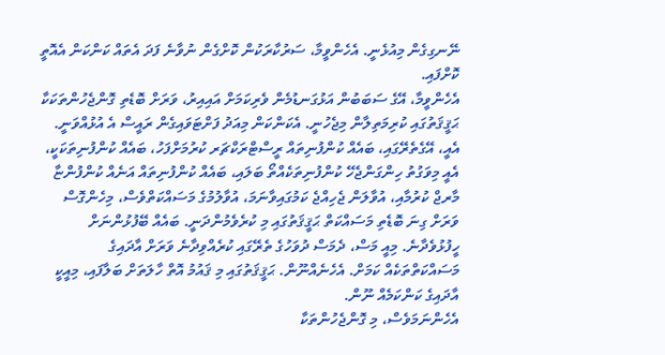ނޭނގިގެން މިއުޅެނީ. އެހެންވީމާ، ސަރުކާރަކުން ކޮށްގެން ނުވާނެ ފަދަ އެތައް ކަންކަން އެއޮތީ ކޮށްފައި.
އެހެންވީމާ، އޭގެ ސަބަބުން އަޅުގަނޑުމެން ވެރިކަމަށް އައިއިރު، ވަރަށް ބޮޑެތި ގޮންޖެހުންތަކަކާ ޙަޤީޤަތުގައި ކުރިމަތިލާން މިޖެހުނީ. އެކަންކަން މިއަދު ފަށްޓަވައިގެން ރައީސް އެ އުޅުއްވަނީ. އެއީ، އޭގެތެރޭގައި، ބައެއް ކުންފުނިތައް ރީސްޓްރަކްޗަރ ކުރުމަށްފަހު، ބައެއް ކުންފުނިތަކަކީ، އެއީ މިވަގުތު ހިންގަންޖެހޭ ކުންފުނިތަކެއްތޯ ބަލައި، ބައެއް ކުންފުނިތައް އަނެއް ކުންފުންޏާ މާރޖް ކުރުމާއި، އުވާލަން ޖެހިއްޖެ ކަމުގައިވާނަމަ، އުވާލުމުގެ މަސައްކަތްވެސް، މިހެންގޮސް ވަރަށް ގިނަ ބޮޑެތި މަސައްކަތް ޙަޤީޤަތުގައި މި ކުރެވެމުންދަނީ. ބައެއް ބޭފުޅުންނަށް ހީފުޅުވެދާނެ. މިއީ މަސް، ދެމަސް ދުވަހުގެ ތެރޭގައި ކުރެއްވިދާނެ ވަރަށް އާދައިގެ މަސައްކަތްތަކެއް ކަމަށް. އެހެނެއްނޫން. ޙަޤީޤަތުގައި މި ޤައުމު އޮތް ހާލަތަށް ބަލާފައި، މިއީކީ އާދައިގެ ކަންކަމެއް ނޫން.
އެހެންނަމަވެސް، މި ގޮންޖެހުންތަކާ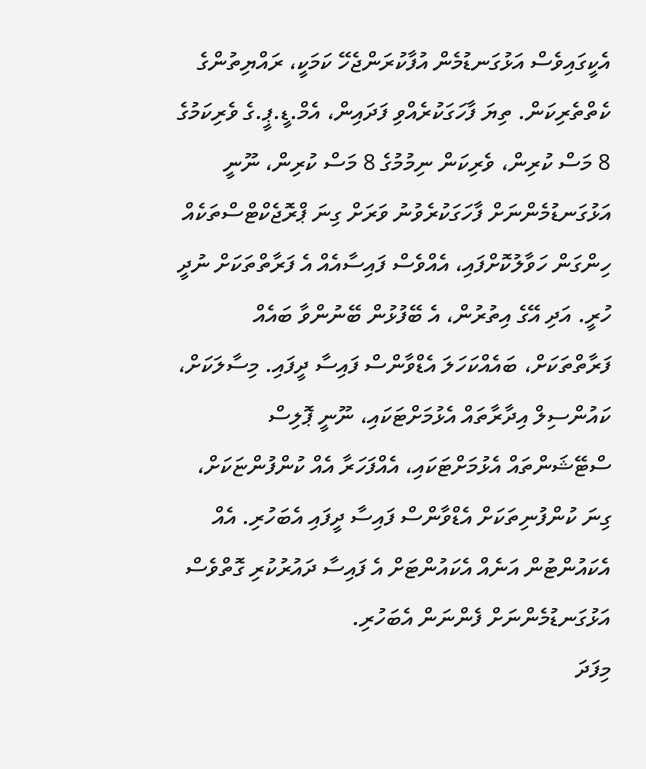އެކީގައިވެސް އަޅުގަނޑުމެން އުފާކުރަންޖެހޭ ކަމަކީ، ރައްޔިތުންގެ ކެތްތެރިކަން. ތިޔަ ފާހަގަކުރެއްވި ފަދައިން، އެމް.ޑީ.ޕީ.ގެ ވެރިކަމުގެ 8 މަސް ކުރިން، ވެރިކަން ނިމުމުގެ 8 މަސް ކުރިން، ނޫނީ އަޅުގަނޑުމެންނަށް ފާހަގަކުރެވުނު ވަރަށް ގިނަ ޕްރޮޖެކްޓްސްތަކެއް ހިންގަން ހަވާލުކޮށްފައި، އެއްވެސް ފައިސާއެއް އެ ފަރާތްތަކަށް ނުދީ ހުރީ. އަދި އޭގެ އިތުރުން، އެ ބޭފުޅުން ބޭނުންވާ ބައެއް ފަރާތްތަކަށް، ބައެއްކަހަލަ އެޑްވާންސް ފައިސާ ދީފައި. މިސާލަކަށް، ކައުންސިލް އިދާރާތައް އެޅުމަށްޓަކައި، ނޫނީ ޕޮލިސް ސްޓޭޝަންތައް އެޅުމަށްޓަކައި، އެއްފަހަރާ އެއް ކުންފުންޏަކަށް، ގިނަ ކުންފުނިތަކަށް އެޑްވާންސް ފައިސާ ދީފައި އެބަހުރި. އެއް އެކައުންޓުން އަނެއް އެކައުންޓަށް އެ ފައިސާ ދައުރުކުރި ގޮތްވެސް އަޅުގަނޑުމެންނަށް ފެންނަން އެބަހުރި.
މިފަދަ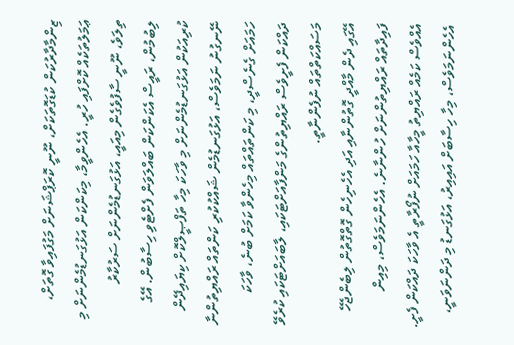ޒިންމާދާރުކަން ކުޑަގޮތަކަށް، ނޫނީ ކޮރަޕްޝަނަށް މަގުފައިވާ ގޮތަށް، ޢަމަލުތަކެއް ކޮށްފައި ހުރީ. އެހެންވީމާ، މިކަންކަން އަޅުގަނޑުމެންނަށް މި ތިލަވެ، ނޫނީ ސާފުވެގެން މިއައީ، އަޅުގަނޑުމެންނަށް ސަރުކާރު ލިބުމުން، ރައީސް އެކަންކަން ބައްލަވަން ފެށްޓެވި ހިސާބުން. އޭގެ ކުރިއަކުން އަޅުގަނޑުމެންނަށް މި ވާހަކަ މިހާ ތަފްޞީލްކޮށް ކިޔައިދޭން ނޭނގުނު ނަމަވެސް، އަޅުގަނޑުމެން ޝައްކުކުރި ކަންތައް ރައްޔިތުންނާ ހަމައަށް ގެނެސްދީ، މި ކަންތައްތައް މިހެންވާ ކަމަށް ބުނެ، ވާހަކަ ދައްކަން ފެށީވެސް ރައްޔިތުންގެ މަންފާއަށްޓަކައި، ލާބައަށްޓަކައި ކުރެވޭ މަސައްކަތްތައް ނުފެންނާތީ.
އޭގައި ދެން މާއްދީ ގޮތުންނާއި އަދި އެހެނިހެން ގޮތްގޮތުން ލިބެންޖެހޭ ފައިދާތައް ރައްޔިތުންނަށް ހުންނާނެ. އެހެންނަމަވެސް، މިއިން އެއްވެސް ކަމެއް ރައްޔިތު މީހާއާ ހަމައަށް ނުފޯރާތީ އެ ވާހަކަ ދައްކަން ފެށީ. އެހެންނަމަވެސް، މިހާ ހިސާބަށް އައިއިރު، އަޅުގަނޑު މި ދަންނަވަނީ،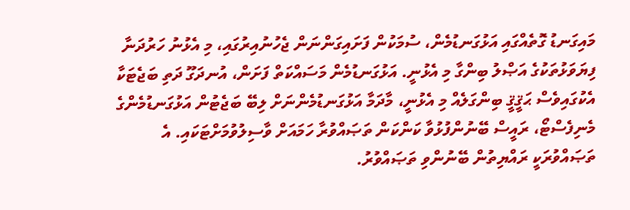މައިގަނޑު ގޮތެއްގައި އަޅުގަނޑުމެން، ސުމަކުން ފަށައިގަންނަން ޖެހުނުއިރުގައި، މި އެޅުނު ހަރުދަނާ ފިޔަވަޅުތަކުގެ އަޞްލު ބިންގާ މި އެޅުނީ. އަޅުގަނޑުމެން މަސައްކަތް ފަށަން، އުނދަގޫ ދަތި ބަޖެޓަކާ އެކުގައިވެސް ޙަޤީޤީ ބިންގަލެއް މި އެޅުނީ، މާދަމާ އަޅުގަނޑުމެންނަށް ލިބޭ ބަޖެޓުން އަޅުގަނޑުމެންގެ މެނިފެސްޓޯ، ރައީސް ބޭނުންފުޅުވާ ކަންކަން ތަޞައްވުރާ ހަމައަށް ވާސިލުވުމަށްޓަކައި. އެ ތަޞައްވުރަކީ ރައްޔިތުން ބޭނުންވި ތަޞައްވުރު.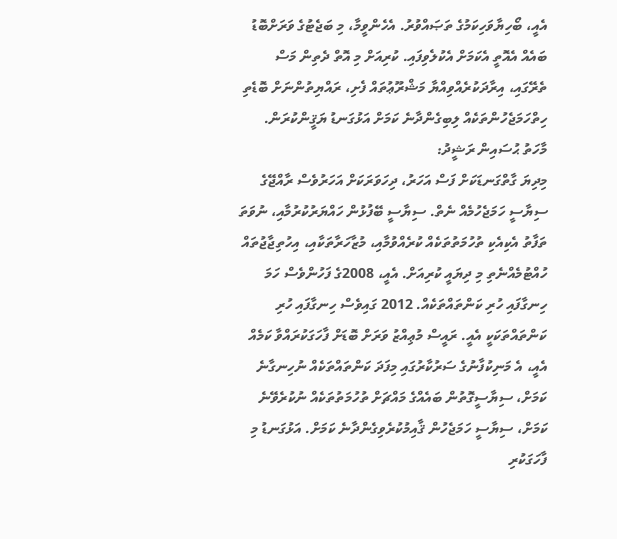އެއީ، ބޯހިޔާވަހިކަމުގެ ތަޞައްވުރު. އެހެންވީމާ، މި ބަޖެޓުގެ ވަރަށްބޮޑު ބައެއް އެއޮތީ އެކަމަށް އެކުލެވިފައި. ކުރިއަށް މި އޮތް ދެތިން މަސް ތެރޭގައި، އިރާދަކުރެއްވިއްޔާ މަޝްރޫޢުތައް ފެށި، ރައްޔިތުންނަށް ބޮޑެތި ހިތްހަމަޖެހުންތަކެއް ލިބިގެންދާނެ ކަމަށް އަޅުގަނޑު ޔަޤީންކުރަން.
މާހަތު ޙުސައިން ރަޝީދު:
މިދިޔަ ގާތްގަނޑަކަށް ފަސް އަހަރު، ދިހަވަރަކަށް އަހަރުވެސް ރާއްޖޭގެ ސިޔާސީ ހަމަޖެހުމެއް ނެތް. ސިޔާސީ ބޭފުޅުން ހައްޔަރުކުރުމާއި، ނުވަތަ ތަފާތު އެކިއެކި ތުހުމަތުތަކެއް ކުރެއްވުމާއި، މުޒާހަރާތަކާއި، އިހުތިޖާޖުތައް ހުއްޓުމެއްނެތި މި ދިޔައީ ކުރިއަށް. އެއީ، 2008ގެ ފަހުންވެސް ހަމަ ހިނގާފައި ހުރި ކަންތައްތަކެއް. 2012 ގައިވެސް ހިނގާފައި ހުރި ކަންތައްތަކަކީ އެއީ. ރައީސް މުޢިއްޒު ވަރަށް ބޮޑަށް ފާހަގަކުރައްވާ ކަމެއް އެއީ، އެ މަނިކުފާނުގެ ސަރުކާރުގައި މިފަދަ ކަންތައްތަކެއް ނުހިނގާނެ ކަމަށް، ސިޔާސީގޮތުން ބައެއްގެ މައްޗަށް ތުހުމަތުތަކެއް ނުކުރެވޭނެ ކަމަށް، ސިޔާސީ ހަމަޖެހުން ޤާއިމުކުރެވިގެންދާނެ ކަމަށް. އަޅުގަނޑު މި ފާހަގަކުރި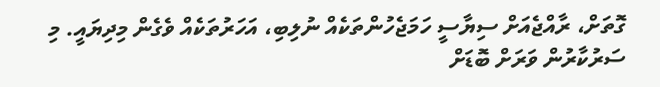ގޮތަށް، ރާއްޖެއަށް ސިޔާސީ ހަމަޖެހުންތަކެއް ނުލިބި، އަހަރުތަކެއް ވެގެން މިދިޔައީ. މި ސަރުކާރުން ވަރަށް ބޮޑަށް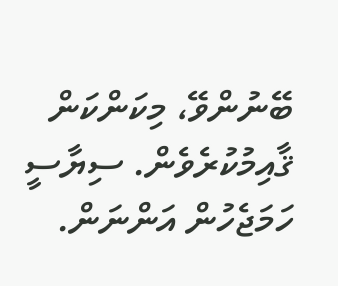ބޭނުންވޭ، މިކަންކަން ޤާއިމުކުރެވެން. ސިޔާސީ ހަމަޖެހުން އަންނަން.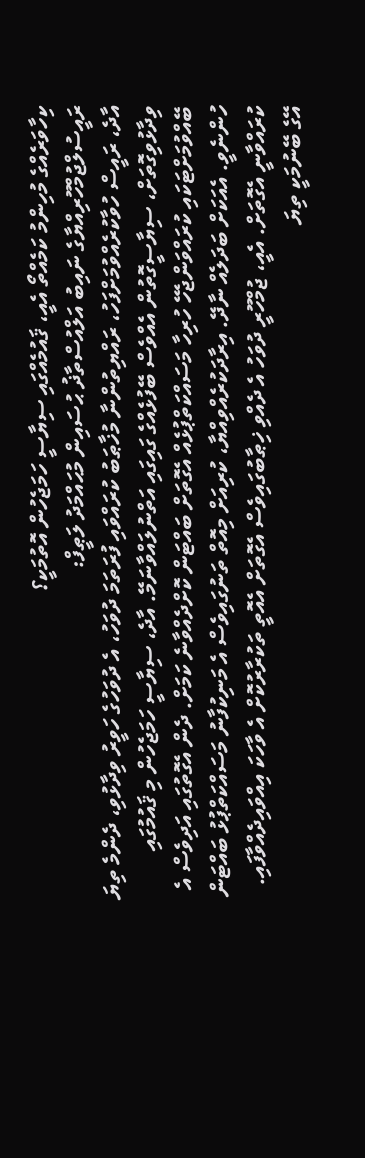ކިހާވަރެއްގެ މުހިންމު ކަމެއްތޯ އެއީ، ޤައުމެއްގައި ސިޔާސީ ހަމަޖެހުން އޮތުމަކީ؟
ރައީސުލްޖުމްހޫރިއްޔާގެ ނައިބު އަލްއުސްތާޛު ޙުސައިން މުޙައްމަދު ލަޠީފް:
އާދެ، ރައީސް ހުވާކުރެއްވުމަށްފަހު، ރައްޔިތުންނާ މުޚާޠަބު ކުރައްވައި ފުރަތަމަ ދުވަހު، އެ ދުވަހުގެ ހަވީރު ވިދާޅުވި، ދެންމެ ތިޔަ ވިދާޅުވިގޮތަށް، ސިޔާސީގޮތުން އެއްވެސް ބޭފުޅެއްގެ ގައިގައި އަތްނުލައްވާނަމޭ. އާދެ، ސިޔާސީ ހަމަޖެހުން މި ޤައުމުގައި ބޭއްވުމަށްޓަކައި ކުރައްވަންޖެހޭ ހުރިހާ މަސައްކަތްޕުޅެއް އެގޮތަށް ބައްޓަން ކޮށްދެއްވާނެ ކަމަށް. ދެން އެގޮތުގައި އަދިވެސް އެ ހުންނެވީ. އެއަކަށް ބަދަލެއް ނާދޭ. އިރާދަކުރެއްވިއްޔާ، ކުރިއަށް މިއޮތް ތަނުގައިވެސް އެ މަނިކުފާނު މަސައްކަތްޕުޅު ބައްޓަން ކުރައްވާނީ އެގޮތަށް. އެއީ، ޖުމްހޫރީ ދުވަހު އެ ދެއްވި ޚިޠާބުގައިވެސް އެގޮތަށް އެއޮތީ ތަކުރާރުކޮށް އެ ވާހަކަ އިއްވައިދެއްވާފައި.
އޭގެ ބޭނުމަކީ ތިޔަ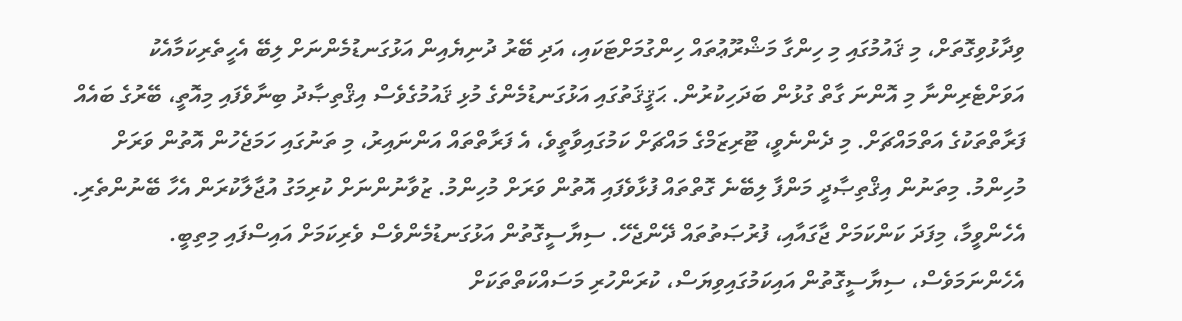ވިދާޅުވިގޮތަށް، މި ޤައުމުގައި މި ހިންގާ މަޝްރޫޢުތައް ހިންގުމަށްޓަކައި، އަދި ބޭރު ދުނިޔެއިން އަޅުގަނޑުމެންނަށް ލިބޭ އެހީތެރިކަމާއެކު އަވަށްޓެރިންނާ މި އޮންނަ ގާތް ގުޅުން ބަދަހިކުރުން. ޙަޤީޤަތުގައި އަޅުގަނޑުމެންގެ މުޅި ޤައުމުގެވެސް އިޤްތިޞާދު ބިނާވެފައި މިއޮތީ، ބޭރުގެ ބައެއް ފަރާތްތަކުގެ އަތްމައްޗަށް. މި ދެންނެވީ، ޓޫރިޒަމްގެ މައްޗަށް ކަމުގައިވާތީވެ، އެ ފަރާތްތައް އަންނައިރު، މި ތަނުގައި ހަމަޖެހުން އޮތުން ވަރަށް މުހިންމު. މިތަނުން އިޤްތިޞާދީ މަންފާ ލިބޭނެ ގޮތްތައް ފުޅާވެފައި އޮތުން ވަރަށް މުހިންމު. ޒުވާނުންނަށް ކުރިމަގު އުޖާލާކުރަން އެހާ ބޭނުންތެރި. އެހެންވީމާ، މިފަދަ ކަންކަމަށް ޖާގައާއި، ފުރުޞަތުތައް ދޭންޖެހޭ. ސިޔާސީގޮތުން އަޅުގަނޑުމެންވެސް ވެރިކަމަށް އައިސްފައި މިތިބީ.
އެހެންނަމަވެސް، ސިޔާސީގޮތުން އައިކަމުގައިވިޔަސް، ކުރަންހުރި މަސައްކަތްތަކަށް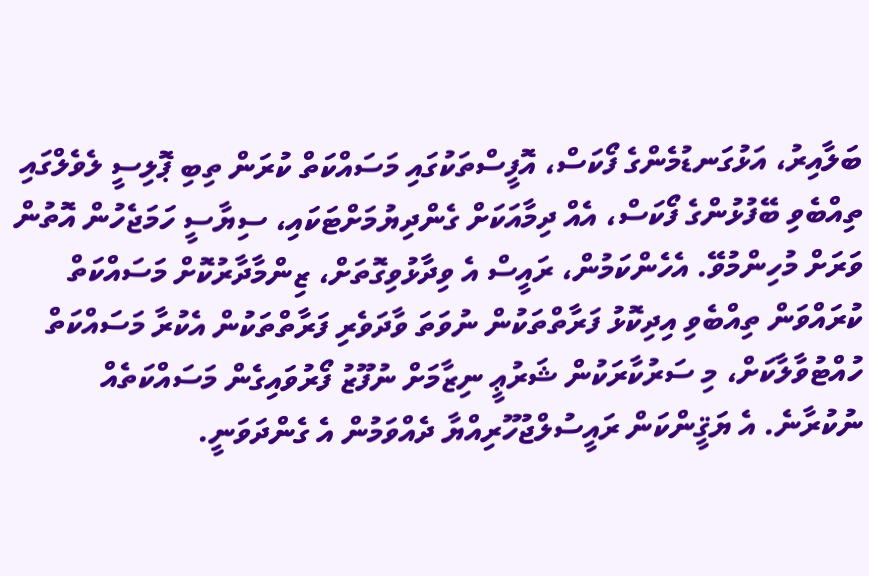ބަލާއިރު، އަޅުގަނޑުމެންގެ ފޯކަސް، އޮފީސްތަކުގައި މަސައްކަތް ކުރަން ތިބި ޕޮލިސީ ލެވެލްގައި ތިއްބެވި ބޭފުޅުންގެ ފޯކަސް، އެއް ދިމާއަކަށް ގެންދިޔުމަށްޓަކައި، ސިޔާސީ ހަމަޖެހުން އޮތުން ވަރަށް މުހިންމުވޭ. އެހެންކަމުން، ރައީސް އެ ވިދާޅުވިގޮތަށް، ޒިންމާދާރުކޮށް މަސައްކަތް ކުރައްވަން ތިއްބެވި އިދިކޮޅު ފަރާތްތަކުން ނުވަތަ ވާދަވެރި ފަރާތްތަކުން އެކުރާ މަސައްކަތް ހުއްޓުވާލާކަށް، މި ސަރުކާރަކުން ޝަރުޢީ ނިޒާމަށް ނުފޫޒު ފޯރުވައިގެން މަސައްކަތެއް ނުކުރާނެ. އެ ޔަޤީންކަން ރައީސުލްޖުހޫރިއްޔާ ދެއްވަމުން އެ ގެންދަވަނީ.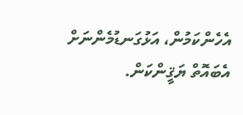އެހެންކަމުން، އަޅުގަނޑުމެންނަށް އެބައޮތް ޔަޤީންކަން.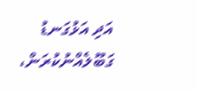އަދި އަޅުގަނޑު ގަބޫލެއްނުކުރަން،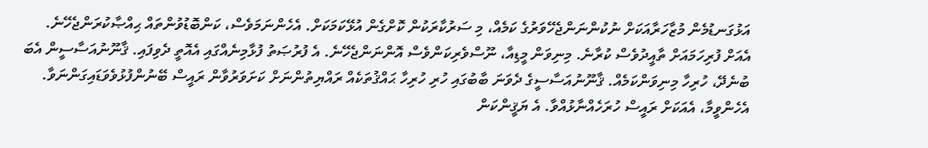އަޅުގަނޑުމެން މުޒާހަރާއަކަށް ނުކުންނަންޖެހޭވަރުގެ ކަމެއް، މި ސަރުކާރަކުން ކޮށްގެން އުޅޭކަމަކަށް. އެހެންނަމަވެސް، ކަންބޮޑުވުންތައް ޙިއްޞާކުރަންޖެހޭނެ. އެއަށް ފުރިހަމައަށް ތާއީދުވެސް ކުރާނެ. މިނިވަން މީޑިއާ، ނޫސްވެރިކަންވެސް އޮންނަންޖެހޭނެ. އެ ފުރުޞަތު ފުޅާމިނެއްގައި އެއޮތީ ދެވިފައި. ޤާނޫނުއަސާސީން އެބަ ބުނެދޭ، ހުރިހާ މިނިވަންކަމެއް. ޤާނޫނުއަސާސީގެ ދެވަނަ ބާބުގައި ހުރި ހުރިހާ ޙައްޤުތަކެއް ރައްޔިތުންނަށް ކަށަވަރުވާން ރައީސް ބޭނުންފުޅުވެވަޑައިގަންނަވާ. އެހެންވީމާ، އެއަކަށް ރައީސް ހުރަހެއްނާޅުއްވާ. އެ ޔަޤީންކަން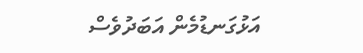އަޅުގަނޑުމެން އަބަދުވެސް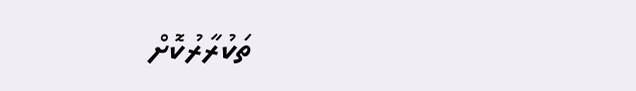ތަކުރާރުކޮށް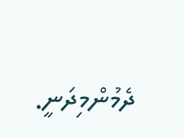ދެމުންމިދަނީ.